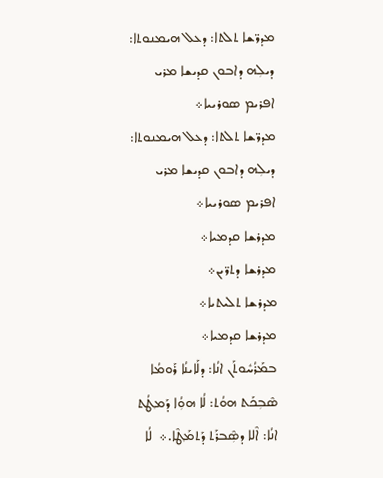ܡܕܖ̈ܫܐ ܬܠܬܐ: ܕܥܠ ܗܝܡܢܘܬܐ: ܕܝܠܼܗ ܕܐܒܘܢ ܩܕܝܫܐ ܡܪܝ ܐܦܪܝܡ ܣܘܪܝܝܐ܀
ܡܕܖ̈ܫܐ ܬܠܬܐ: ܕܥܠ ܗܝܡܢܘܬܐ:
ܕܝܠܼܗ ܕܐܒܘܢ ܩܕܝܫܐ ܡܪܝ ܐܦܪܝܡ ܣܘܪܝܝܐ܀
ܡܕܪܫܐ ܩܕܡܝܐ܀
ܡܕܪܫܐ ܕܬܪ̈ܝܢ܀
ܡܕܪܫܐ ܬܠܝܬܝܐ܀
ܡܕܪܫܐ ܩܕܡܝܐ܀
ܒܡܰܪܳܚܽܘܬܰܢ ܐܢܳܐ: ܕܠܰܐܝܢܳܐ ܪܰܘܡܳܐ ܣܶܒܼܟܰܬ ܗܘܳܬ: ܠܳܐ ܗܘܼܳܐ ܕܰܡ݂ܛܳܬ ܐܢܳܐ: ܐܶܠܐ ܕܣܼܶܒܪܰܬ ܕܰܬܡ݂ܰܛܶܐ.܀  ܠܳܐ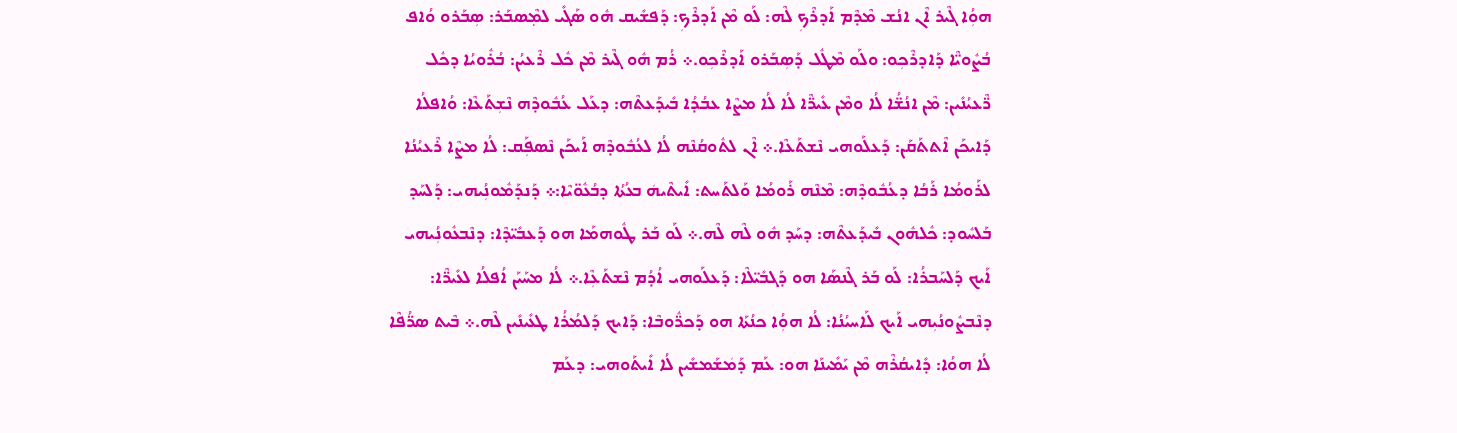ܗܘܼܳܐ ܓܶܝܪ ܐܶܢ ܐܢܳܫ ܡܶܕܶܡ ܐܰܕܪܶܟܼ ܠܶܗ: ܠܰܘ ܡܶܢ ܐܰܕܪܶܟܼ: ܕܰܦܫܺܝܩ ܗܽܘ ܣܰܓܺܝ ܠܡ݂ܶܣܒܰܪ: ܣܼܒܰܪܘ ܘܳܐܦ ܒܳܨܽܘܝ̈ܶܐ ܕܰܐܕܪܶܟܼܘ: ܘܠܰܘ ܡܶܛܽܠ ܕܰܣܼܒܰܪܘ ܐܰܕܪܶܟܼܘ.܀ ܪܳܡ ܗܽܘ ܓܶܝܪ ܡܶܢ ܟܽܠ ܪܶܥܝܳܢ: ܒܳܪܽܘܝܳܐ ܕܟܽܠ ܪ̈ܶܥܝܳܢܺܝܢ: ܡܶܢ ܐܢܳܫ̈ܳܐ ܠܳܐ ܘܡܶܢ ܥܺܝܪ̈ܶܐ ܠܳܐ ܠܳܐ ܡܨܶܐ ܥܒܳܕܳܐ ܒܺܝܕܰܥܬܶܗ: ܕܥܰܠ ܥܳܒܽܘܕܶܗ ܢܶܫܼܬܰܥܶܐ: ܘܳܐܦܠܳܐ ܕܰܐܝܟܰܢ ܐܶܬܬܰܩܰܢ: ܕܰܥܠܰܘܗܝ ܢܶܫܬܰܥܶܐ.܀ ܐܶܢ ܠܬܽܘܩܳܢܶܗ ܠܳܐ ܠܥܳܒܽܘܕܶܗ ܐܰܝܟܰܢ ܢܶܣܦܼܰܩ: ܠܳܐ ܡܨܶܐ ܪܶܥܝܳܢܳܐ ܠܪܰܘܡܳܐ ܪܰܒܳܐ ܕܥܳܒܽܘܕܶܗ: ܡܶܢܶܗ ܪܰܘܡܳܐ ܘܰܠܬܰܚܬ: ܐܺܝܬܶܝܗܿ ܒܥܳܬܳܐ ܕܒܳܥܽܘ̈ܝܶܐ:܀ ܕܰܢܕܰܡܽܘܢܼܳܝܗܝ: ܕܰܠܚܰܕ ܒܰܠܚܽܘܕ: ܟܽܠܗܽܘܢ ܒܺܝܕܰܥܬܶܗ: ܕܚܰܕ ܗܽܘ ܠܶܗ ܠܶܗ.܀ ܠܰܘ ܒܰܪ ܛܽܘܗܡܰܐ ܗܘ ܕܰܥܒܺܝ̈ܕܶܐ: ܕܢܶܒܥܽܘܢܼܳܝܗܝ ܐܰܝܟ ܕܰܠܚܰܒܪܳܐ: ܠܰܘ ܒܰܪ ܓܶܢܣܰܐ ܗܘ ܕܰܓܒܺܝ̈ܠܶܐ: ܕܰܥܠܰܘܗܝ ܐܳܕܳܡ ܢܶܫܬܰܥܼܶܐ.܀ ܠܳܐ ܡܚܰܝܰܢ ܐܳܦܠܳܐ ܠܥܺܝܪ̈ܶܐ: ܕܢܶܒܨܽܘܢܳܝܼܗܝ ܐܰܝܟ ܠܰܐܚܝܳܢܳܐ: ܠܳܐ ܗܘܼܳܐ ܟܢܳܬܰܐ ܗܘ ܕܰܟܪ̈ܽܘܒܶܐ: ܕܰܐܝܟ ܕܰܠܡܳܪܳܐ ܛܥܺܝܢܺܝܢ ܠܶܗ.܀ ܒܶܝܬ ܣܪ̈ܳܦܶܐ ܠܳܐ ܗܘܳܐ: ܕܺܐܝܩܳܪܶܗ ܡܶܢ ܝܰܡܺܝܢܰܐ ܗܘ: ܥܰܡ ܕܰܡܿܫܰܡܫܺܝܢ ܠܳܐ ܐܺܝܬܰܘܗܝ: ܕܥܰܡ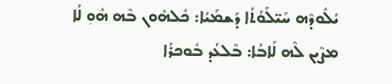ܝܳܠܽܘܕܶܗ ܚܰܝ̈ܠܰܘܳܬܳܐ ܕܰܫܡܰܝܳܐ: ܟܽܠܗܽܘܢ ܒܶܗ ܗܽܘܼ ܠܳܐ ܡܨܶܝܢ ܠܶܗ ܠܰܐܒܳܐ: ܒܶܠܥܳܕ ܒܽܘܟܪܳܐ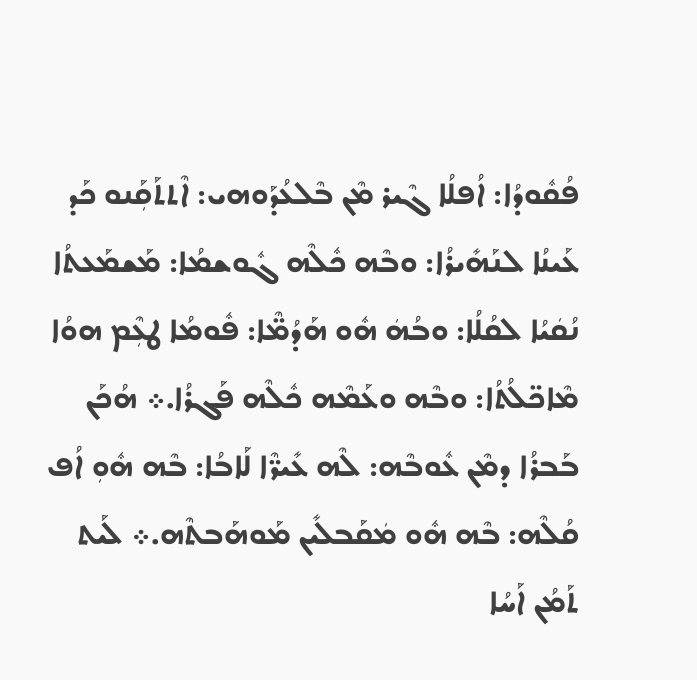ܦܳܩܽܘܕܳܐ: ܐܳܦܠܳܐ ܓܶܝܪ ܡܶܢ ܒܶܠܥܳܕܰܘܗܝ: ܐܶܬܬܰܩܼܰܢܘ ܟܰܕ ܥܰܝܢܳܐ ܠܢܰܗܺܝܪܳܐ: ܘܒܶܗ ܟܽܠܶܗ ܓܽܘܫܡܳܐ: ܡܰܫܡܰܥܬܳܐ ܢܳܩܿܝܳܐ ܠܩܳܠܳܐ: ܘܒܳܗܿ ܗܽܘ ܗܰܕܳܡ̈ܶܐ: ܦܽܘܡܳܐ ܛܥܼܶܡ ܗܘܳܐ ܡܶܐܟ̈ܠܳܬܳܐ: ܘܒܶܗ ܘܥܰܡܶܗ ܟܽܠܶܗ ܦܰܓܪܳܐ.܀ ܗܳܟܰܢ ܒܰܒܪܳܐ ܕܡܶܢ ܥܽܘܒܶܗ: ܠܶܗ ܥܺܝܪ̈ܶܐ ܠܰܐܒܳܐ: ܒܶܗ ܗܽܘܼ ܐܳܦ ܩܳܠܶܗ: ܒܶܗ ܗܽܘ ܡܿܩܰܒܠܺܝܢ ܡܰܘܗܰܒܬܶܗ.܀ ܠܰܝܬ ܬܰܡܳܢ ܐܰܚܳܐ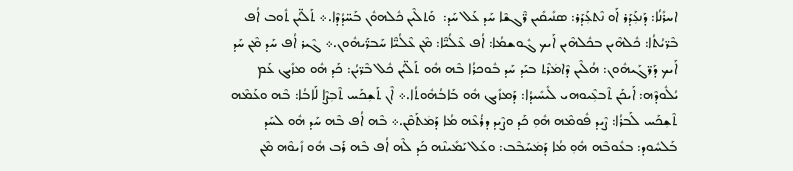ܐܚܪܺܢܳܐ: ܕܰܢܥܼܰܕܰܪ ܐܰܘ ܢܶܬܥܼܰܕܰܪ: ܣܢܺܝܩܺܝܢ ܪ̈ܶܓܫܶܐ ܚܰܕ ܥܰܠ ܚܰܕ:  ܘܰܬܠܶܝܢ ܟܽܠܗܘܽܢ ܒܰܚ̈ܕܳܕܶܐ.܀ ܬܰܠ̈ܝܳܢ ܬܽܘܒ ܐܳܦ ܒܶܪ̈ܝܳܬܳܐ: ܟܽܠܗܶܝܢ ܒܟܽܠܗܶܝܢ ܐܰܝܟ ܓܽܘܫܡܳܐ: ܐܳܦ ܥܶܠܳܝ̈ܶܐ: ܡܶܢ ܥܶܠܳܝ̈ܶܐ ܚܰܒܪ̈ܰܝܗܽܘܢ.܀ ܓܶܝܪ ܐܳܦ ܚܰܕ ܡܶܢ ܚܰܕ ܐܰܝܟ ܕܰܪ̈ܓܰܝܗܽܘܢ: ܗܳܠܶܝܢ ܕܶܐܡܿܪܶܬ ܒܝܰܕ ܚܰܕ ܒܽܘܟܪܳܐ ܒܶܗ ܗܽܘ ܬܰܠ̈ܝܳܢ ܟܽܠ ܒܶܪ̈ܝܳܢ: ܟܰܕ ܗܽܘ ܡܙܺܝܓ ܥܰܡ ܝܳܠܽܘܕܶܗ: ܐܰܝܟܰܢ ܬܶܒܥܼܶܝܘܗܝ ܠܺܝܚܺܝܕܳܐ: ܕܰܡܙܺܝܓ ܗܽܘ ܒܰܐܒܳܗܽܘܬܳܐ.܀ ܐܶܢ ܬܰܫܼܟܰܚ ܬܶܒܼܨܶܐ ܠܰܐܒܳܐ: ܒܶܗ ܘܥܰܡܶܗ ܬܶܫܼܟܰܚ ܠܰܒܪܳܐ: ܨܶܝܕ ܦܽܘܡܶܗ ܗܽܘܼ ܟܰܕ ܘܨܶܝܕ ܕܪܳܥܶܗ ܡܳܐ ܕܰܡܿܬܰܩܶܢ.܀ ܒܶܗ ܐܳܦ ܒܶܗ ܚܰܕ ܗܽܘ ܠܚܰܕ ܒܰܠܚܽܘܕ: ܒܥܽܘܒܶܗ ܗܽܘܼ ܡܳܐ ܕܰܡܿܚܰܒܶܒ: ܘܥܰܠ ܝܰܡܺܝܢܶܗ ܟܰܕ ܠܶܗ ܐܳܦ ܒܶܗ ܪܰܒ ܗܽܘ ܙܺܝܘܶܗ ܡܶܢ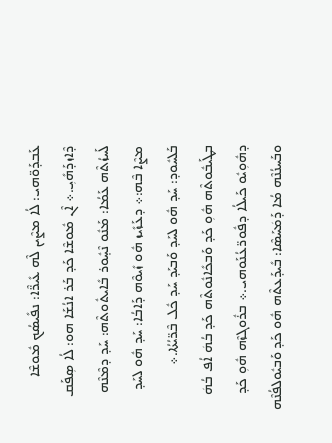ܥܰܒܕܰܘ̈ܗܝ: ܠܳܐ ܡܨܶܝܢ ܠܶܗ ܥܺܝܪ̈ܶܐ: ܢܦܺܝܣܳܟ ܡܽܘܫܶܐ ܕܶܐܙܕܰܗܺܝܼ.܀ ܐܶܢ ܡܽܘܫܶܐ ܟܰܕ ܒܰܪ ܐܢܳܫܰܐ ܗܘ: ܠܳܐ ܣܼܦܰܩ ܠܰܚܙܳܬܶܗ ܥܰܡܳܐ: ܡܰܢܽܘ ܢܶܚ̣ܽܘܪ ܒܺܐܝܬܽܘܬܶܗ: ܚܰܕ ܕܡܶܢܶܗ ܡܨܶܐ ܒܶܗ:܀ ܕܥܰܙܺܝܙ ܗܽܘ ܙܺܝܘܶܗ ܕܰܐܒܳܐ: ܚܰܕ ܗܽܘ ܠܚܰܕ ܒܰܠܚܽܘܕ: ܚܰܕ ܗܽܘ ܠܚܰܕ ܘܰܒܝܰܕ ܚܰܕ ܟܽܠ ܒܶܪ̈ܝܳܬܳܐ.܀  ܒܛܰܝܒܽܘܬܶܗ ܗܽܘܼ ܟܰܕ ܘܰܒܟܺܐܢܽܘܬܶܗ ܟܰܕ ܒܳܗܿ ܐܳܦ ܒܳܗܿ ܕܗܽܘܼܝܽܘ ܟܰܝܠܳܐ ܕܦܽܘܪ̈ܥܳܢܰܘܗܝ.܀ ܒܪܽܘܓܙܶܗ ܗܽܘܼ ܟܰܕ ܘܒܰܚܢܳܢܶܗ ܡܳܐ ܕܰܡܿܚܰܣܶܐ: ܒܺܝܕܰܥܬܶܗ ܗܽܘ ܟܰܕ ܘܰܒܝܽܘܠܦܳܢܶܗ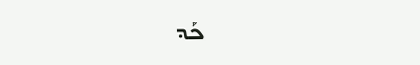ܟܰܕ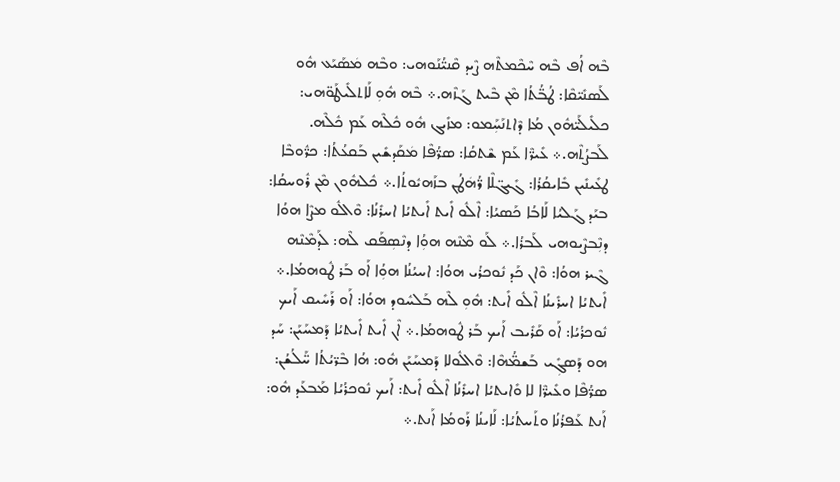ܒܶܗ ܐܳܦ ܒܶܗ ܚܶܟܶܡܬܶܗ ܨܶܝܕ ܩܶܢܝ̈ܳܢܰܘܗܝ: ܘܒܶܗ ܡܿܣܰܝܰܥ ܗܽܘ ܠܰܣܢܺܝ̈ܩܶܐ: ܛܳܒ̈ܳܬܳܐ ܡܶܢ ܒܶܝܬ ܓܰܙܶܗ.܀ ܒܶܗ ܗܽܘܼ ܠܰܐܬܠܺܝܛܰܘ̈ܗܝ: ܟܠܺܝܠܰܝ̈ܗܽܘܢ ܡܳܐ ܕܶܐܬܢܰܚܼܰܡܘ: ܡܙܺܝܓ ܗܽܘ ܟܽܠܶܗ ܥܰܡ ܟܽܠܶܗ. ܠܰܒܨܳܬܶܗ.܀ ܥܺܝܪ̈ܶܐ ܥܰܡ ܫܶܬܩܳܐ: ܣܪ̈ܳܦܶܐ ܡܿܩܰܕܫܺܝܢ ܒܰܩܥܳܬܳܐ: ܟܪ̈ܽܘܒܶܐ ܛܥܺܝܢܺܝܢ ܒܺܐܝܩܳܪܳܐ: ܓܺܝܓ̈ܠܶܐ ܪ̈ܳܗܿܛܳܢ ܒܙܰܗܝܽܘܬܳܐ.܀ ܟܽܠܗܽܘܢ ܡܶܢ ܪܽܘܚܩܳܐ: ܒܝܰܕ ܓܰܠܝܳܐ ܠܰܐܒܳܐ ܟܰܣܝܳܐ: ܐܶܠܽܘ ܐܺܝܬ ܐܺܝܬܝܳܐ ܐܚܪܺܢܳܐ: ܘܶܐܠܽܘ ܡܨܶܐ ܗܘܳܐ ܕܢܼܶܒܨܶܝܘܗܝ ܠܰܒܪܳܐ.܀ ܠܰܘ ܡܶܢܶܗ ܗܘܼܳܐ ܕܢܶܣܼܦܰܩ ܠܶܗ: ܠܰܕܡܶܢܶܗ ܓܶܝܪ ܗܘܳܐ: ܘܶܐܢ ܟܰܕ ܢܽܘܟܪܳܝ ܗܘܳܐ: ܐܚܝܳܢܳܐ ܗܘܼܳܐ ܐܰܘ ܒܰܪ ܛܽܘܗܡܳܐ.܀ ܐܺܝܬܝܳܐ ܐܚܪܺܝܢܳܐ ܐܶܠܽܘ ܐܺܝܬ: ܗܽܘܼ ܠܶܗ ܒܰܠܚܽܘܕ ܗܘܳܐ: ܐܰܘ ܪܰܚܺܝܩ ܐܰܝܟ ܢܽܘܟܪܳܝܳܐ: ܐܰܘ ܩܰܪܺܝܒ ܐܰܝܟ ܒܰܪ ܛܽܘܗܡܳܐ.܀ ܐܶܢ ܐܺܝܬ ܐܺܝܬܝܳܐ ܕܰܡܚܰܝܰܢ: ܚܰܕ ܗܘ ܕܰܣܓܼܺܝ ܒܰܫܡ̈ܳܗܶܐ: ܘܶܐܠܽܘܠܐ ܕܰܡܚܰܝܰܢ ܗܽܘ: ܗܳܐ ܒܶܪ̈ܝܳܬܳܐ ܚ̈ܰܠܳܫܳܢ: ܣܪ̈ܳܦܶܐ ܘܥܺܝܪ̈ܶܐ ܠܐ ܘܺܐܝܬܝܳܐ ܐܚܪܺܢܳܐ ܐܶܠܽܘ ܐܺܝܬ: ܐܰܝܟ ܢܽܘܟܪܳܝܳܐ ܡܰܒܥܰܕ ܗܽܘ: ܐܰܢܬ ܥܰܦܪܳܢܳܐ ܘܬܰܚܬܳܝܳܐ: ܠܰܐܝܢܳܐ ܪܰܘܡܳܐ ܐܰܢܬ.܀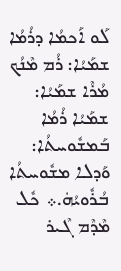ܠܰܘ ܐܰܟܡܳܐ ܕܪܳܡܳܐ ܫܡܰܝܳܐ: ܪܳܡ ܡܶܢܳܟ ܡܳܪܶܐ ܫܡܰܝܳܐ: ܫܡܰܝܳܐ ܪܳܡܳܐ ܒܰܡܫܽܘܚܬܳܐ: ܘܰܕܠܐ ܡܫܽܘܚܬܳܐ ܒܳܪܽܘܝܳܗܿ.܀ ܟܽܠ ܡܶܕܶܡ ܓܶܝܪ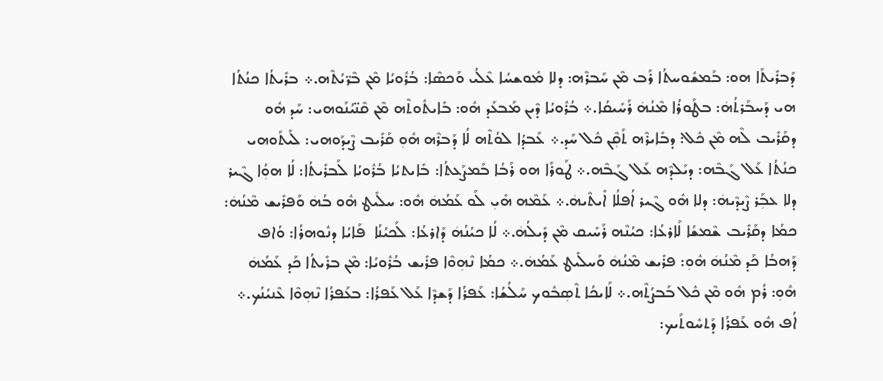ܕܰܒܪܺܝܬܰܐ ܗܘ: ܒܰܡܫܽܘܚܬܳܐ ܪܰܒ ܡܶܢ ܚܰܒܪܶܗ: ܕܠܐ ܡܽܘܫܚܳܐ ܥܶܠܳܝ ܘܰܟܣܶܐ: ܒܳܪܽܘܝܳܐ ܡܶܢ ܒܶܪ̈ܝܳܬܶܗ.܀ ܒܪܺܝܬܳܐ ܟܢܳܬܳܐ ܗܝ ܕܰܚܒܰܪܬܳܗܿ: ܒܛܰܘܪܳܐ ܡܶܢܳܗܿ ܪܰܚܺܝܩܳܐ.܀ ܒܳܪܽܘܝܳܐ ܕܶܝܢ ܡܰܒܥܰܕ ܗܽܘ: ܒܺܐܝܬܽܘܬܶܗ ܡܶܢ ܩܶܢ̈ܝܳܢܰܘܗܝ: ܚܰܕ ܗܽܘ ܕܩܰܪܺܝܒ ܠܶܗ ܡܶܢ ܟܽܠ: ܕܒܺܐܝܪܶܗ ܬܰܩܼܶܢ ܟܽܠ ܚܰܕ.܀ ܥܰܒܕܳܐ ܠܘܳܬܶܗ ܠܳܐ ܕܰܒܪܶܗ ܗܽܘܼ ܩܰܪܺܝܒ ܨܶܝܕܰܘܗܝ: ܠܰܝܬܰܘܗܝ ܟܢܳܬܳܐ ܥܰܠ ܓܰܒܶܗ: ܕܝܰܠܕܶܗ ܥܰܠ ܓܰܒܶܗ.܀ ܛܰܘܪܰܐ ܗܘ ܪܰܒܳܐ ܒܰܡܨܰܥܬܳܐ: ܒܺܐܝܬܝܳܐ ܒܳܪܽܘܝܳܐ ܠܰܒܪܺܝܬܳܐ: ܠܳܐ ܗܘܼܳܐ ܓܶܝܪ ܕܠܐ ܥܒܼܰܪ ܨܶܝܕܶܝܗܿ: ܕܠܐ ܗܽܘ ܓܶܝܪ ܐܳܦܠܳܐ ܐܺܝܬܶܝܗܿ.܀ ܥܰܡܶܗ ܗܺܝܼ ܠܰܘ ܥܰܡܳܗܿ ܗܽܘ: ܚܠܺܝܛ ܗܽܘ ܒܳܗܿ ܘܰܦܪܺܝܫ ܡܶܢܳܗܿ: ܟܡܳܐ ܕܩܰܪܺܝܒ ܫܶܡܫܳܐ ܠܰܐܪܥܳܐ: ܟܝܳܢܶܗ ܪܰܚܺܝܩ ܡܶܢ ܕܺܝܠܳܗܿ.܀ ܠܳܐ ܟܝܳܢܳܗܿ ܕܰܐܪܥܳܐ: ܠܰܟܝܳܢܳܐ  ܦܰܐܝܳܐ ܕܢܽܘܗܪܳܐ: ܘܳܐܦ ܕܰܗܒܳܐ ܟܰܕ ܡܶܢܳܗܿ ܗܽܘܼ: ܦܪܺܝܫ ܡܶܢܳܗܿ ܘܰܚܠܺܝܛ ܥܰܡܳܗܿ.܀ ܟܡܳܐ ܢܶܗܼܘܶܐ ܦܪܺܝܫ ܒܳܪܽܘܝܳܐ: ܡܶܢ ܒܪܺܝܬܳܐ ܟܰܕ ܥܰܡܳܗܿ ܗܽܘܼ: ܪܳܡ ܗܽܘ ܡܶܢ ܟܽܠ ܒܰܒܨܳܬܶܗ.܀ ܠܰܐܝܟܳܐ ܬܶܣܼܒܽܘܟ ܚܰܠܳܫܳܐ: ܥܰܦܪܳܐ ܕܰܫܕܶܐ ܥܰܠ ܥܰܦܪܳܐ: ܒܥܰܦܪܳܐ ܢܶܗܼܘܶܐ ܥܶܢܝܳܢܳܟ.܀ ܐܳܦ ܗܽܘ ܥܰܦܪܳܐ ܕܰܬܚܽܘܬܰܝܟ: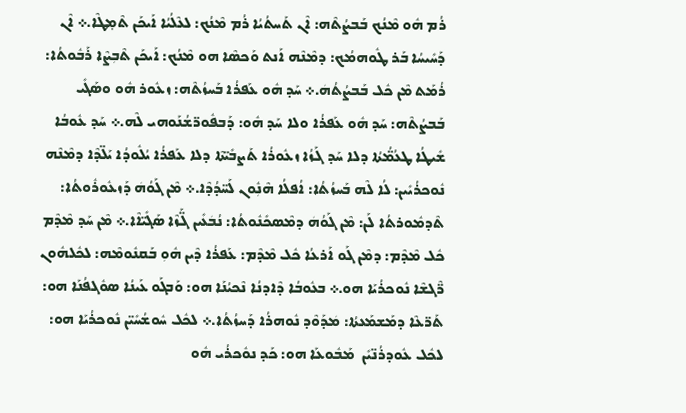ܪܳܡ ܗܽܘ ܡܶܢܳܟ ܒܰܒܨܳܬܶܗ: ܐܶܢ ܬܰܚܬܳܝܳܐ ܪܳܡ ܡܶܢܳܟ: ܠܥܶܠܳܝܳܐ ܐܰܝܟܰܢ ܬܶܡ݂ܛܶܐ.܀ ܐܶܢ ܕܰܚܺܝܚܳܐ ܒܰܪ ܛܽܘܗܡܳܟ: ܕܡܶܢܶܗ ܐܰܢܬ ܘܰܟܣܶܐ ܗܘ ܡܶܢܳܟ: ܐܰܝܟܰܢ ܬܶܒܼܨܶܐ ܪܰܒܽܘܬܳܐ: ܪܳܡܰܬ ܡܶܢ ܟܽܠ ܒܰܒܨܳܬܳܗܿ.܀ ܚܰܕ ܗܽܘ ܥܰܦܪܳܐ ܒܰܚܙܳܬܶܗ: ܙܥܽܘܪ ܗܽܘ ܘܣܰܓܺܝ ܒܰܒܨܳܬܶܗ: ܚܰܕ ܗܽܘ ܥܰܦܪܳܐ ܘܠܐ ܚܰܕ ܗܽܘ: ܕܰܒܦܽܘܪ̈ܫܳܢܰܘܗܝ ܠܶܗ.܀ ܚܰܕ ܥܽܘܒܳܐ ܫܺܝܛܳܐ ܛܥܳܡ̈ܳܬܳܐ ܕܠܐ ܚܰܕ ܓܰܙܳܐ ܙܥܽܘܪܳܐ ܬܰܨܒܺܝ̈ܬܶܐ ܕܠܐ ܥܰܦܪܳܐ ܝܳܠܽܘܕܳܐ ܝܰܠ̈ܕܶܐ ܕܡܶܢܶܗ ܢܽܘܟܪܳܝܺܝܢ: ܠܳܐ ܠܶܗ ܒܰܚܙܳܬܳܐ: ܐܳܦܠܳܐ ܗܶܢܼܽܘܢ ܠܰܚ̈ܕܳܕܶܐ.܀ ܡܶܢ ܓܰܘܳܗܿ ܕܰܙܥܽܘܪܽܘܬܳܐ: ܬܶܕܡܽܘܪܬܳܐ ܠܰܢ: ܡܶܢ ܓܰܘܳܗܿ ܕܡܶܣܟܺܢܽܘܬܳܐ: ܢܳܒܿܥܺܝܢ ܓ̈ܰܙܶܐ ܣܰܓܺܝ̈ܐܶܐ.܀ ܡܶܢ ܚܰܕ ܡܶܕܶܡ ܟܽܠ ܡܶܕܶܡ: ܕܡܶܢ ܓܰܘ ܐܰܪܥܳܐ ܟܽܠ ܡܶܕܶܡ: ܥܰܦܪܳܐ ܕܶܝܢ ܗܽܘܼ ܒܰܩܢܽܘܡܶܗ: ܠܟܽܠܗܽܘܢ ܪ̈ܶܓܫܶܐ ܢܽܘܟܪܳܝܰܐ ܗܘ.܀ ܒܥܽܘܒܳܐ ܕܶܐܕܢܳܐ ܢܶܟܝܳܢܰܐ ܗܘ: ܘܰܒܓܰܘ ܥܰܝܢܳܐ ܣܘܽܓܦܳܢܰܐ ܗܘ: ܬܰܪ̈ܥܶܐ ܕܡܰܫܡܰܥܬܳܐ: ܡܿܕܰܘܶܕ ܢܽܘܗܪܳܐ ܕܰܚܙܳܬܳܐ.܀ ܠܟܽܠ ܚܽܘܫܳܚܺܝ̈ܢ ܢܽܘܟܪܳܝܰܐ ܗܘ: ܠܟܽܠ ܥܽܘܕܪܳܢ̈ܝܺܢ  ܡܰܒܽܘܥܰܐ ܗܘ: ܟܰܕ ܢܘܽܟܪܳܝ ܗܽܘ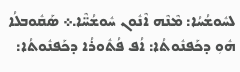ܠܚܽܘܫܳܚܳܐ: ܡܶܢܶܗ ܐܶܢܽܘܢ ܚܽܘܫܳܚ̈ܶܐ.܀ ܣܰܩܽܘܒܠܳܐ ܗܽܘܼ ܕܟܰܦܢܽܘܬܳܐ: ܐܳܦ ܦܳܬܽܘܪܳܐ ܕܟܰܦܢܽܘܬܳܐ: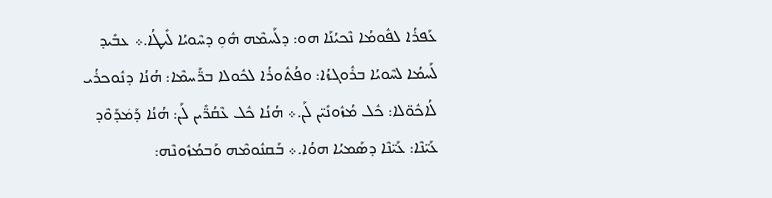ܥܰܦܪܳܐ ܠܦܽܘܡܳܐ ܢܶܟܝܳܢܰܐ ܗܘ: ܕܠܰܚܡܶܗ ܗܽܘܼ ܕܚܶܘܝܳܐ ܠܺܝܛܳܐ.܀ ܥܒܺܝܕ ܠܰܚܡܳܐ ܠܚܶܘܝܳܐ ܒܪܽܘܓܙܳܐ: ܘܦܳܬܽܘܪܳܐ ܠܟܽܘܠܐ ܒܪ̈ܰܚܡܶܐ: ܗܳܢܳܐ ܕܢܽܘܟܪܳܝ ܠܳܐܟܽܘ̈ܠܐ: ܟܽܠ ܡܳܙܽܘܢܺܝ̈ܢ ܠܰܢ.܀ ܗܳܢܳܐ ܟܽܠ ܥܶܩܳܪ̈ܺܝܢ ܠܰܢ: ܗܳܢܳܐ ܕܰܡܿܕܰܘܶܕ ܥܰܝ̈ܢܶܐ: ܥܰܝ̈ܢܶܐ ܕܣܰܡܝܳܐ ܗܘܳܐ.܀ ܒܰܩܢܽܘܡܶܗ ܘܰܒܡܳܙܽܘܢܶܗ: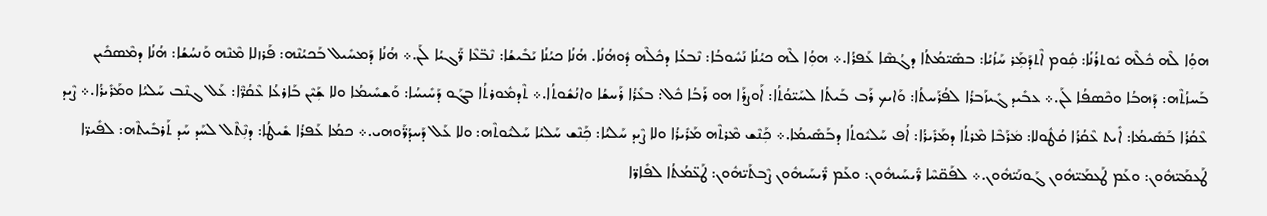ܗܘܼܳܐ ܠܶܗ ܟܽܠܶܗ ܝܽܘܬܪܳܢܳܐ: ܩܼܽܘܡ ܐܶܬܕܰܡܼܰܪ ܚܰܙܳܝܳܐ: ܒܣܺܝ̈ܡܳܬܳܐ ܕܓܳܣܶܐ ܥܰܦܪܳܐ.܀ ܗܘܼܳܐ ܠܶܗ ܟܝܳܢܳܐ ܢܰܚܽܘܒܳܐ: ܢܶܒܥܳܐ ܕܟܽܠܶܗ ܕܽܘܗܳܢܳܐ. ܗܳܢܳܐ ܟܝܳܢܳܐ ܝܰܒܺܝܫܳܐ: ܢܶܒ̈ܥܶܐ ܪ̈ܰܓܝܳܐ ܠܰܢ.܀ ܗܳܢܳܐ ܕܰܡܚܺܝܠ ܒܰܟܝܳܢܶܗ: ܦܰܪܙܠܐ ܡܶܢܶܗ ܘܰܢܚܳܫܳܐ: ܗܳܢܳܐ ܕܡܶܣܟܺܝܢ ܒܰܚܙܳܬܶܗ: ܕܰܗܒܳܐ ܘܟܶܣܦܳܐ ܠܰܢ.܀ ܥܒܺܝܕ ܓܺܝܙܰܒܪܳܐ ܠܦܳܪܰܚܬܳܐ: ܘܰܐܝܟ ܪܰܒ ܒܰܝܬܳܐ ܠܚܰܝ̈ܘܳܬܳܐ: ܐܰܘܨܪܰܐ ܗܘ ܪܰܒܳܐ ܟܽܠ: ܒܥܺܪܳܐ ܪܰܚܫܳܐ ܘܐܢܳܫܽܘܬܳܐ.܀ ܬܶܕܡܽܘܪܬܳܐ ܒܓܰܘ ܕܰܚܺܝܚܳܐ: ܘܰܫܚܺܝܡܳܐ ܘܠܐ ܫܼܰܝܶܢ ܒܰܐܪܥܳܐ ܥܶܩܳܪ̈ܶܐ: ܥܰܠ ܓܢܶܒ ܚܰܠܝܳܐ ܘܡܰܪܺܝܪܳܐ.܀ ܨܶܝܕ ܥܶܩܳܪܳܐ ܒܰܣܺܝܡܳܐ: ܐܺܝܬ ܥܶܩܳܪܳܐ ܩܳܛܽܘܠܐ: ܡܿܪܰܒܶܐ ܡܶܪܬܳܐ ܕܡܰܪܺܝܪܳܐ: ܐܳܦ ܚܰܠܝܽܘܬܳܐ ܕܒܰܣܺܝܡܳܐ.܀ ܟܼܰܢܶܫ ܡܶܪܬܶܗ ܡܰܪܺܝܪܳܐ ܘܠܐ ܨܶܝܕ ܚܰܠܝܳܐ: ܟܼܰܢܶܫ ܚܰܠܝܳܐ ܚܰܠܝܽܘܬܶܗ: ܘܠܐ ܥܰܠ ܕܰܚܕܳܪ̈ܰܘܗܝ.܀ ܟܡܳܐ ܥܰܦܪܳܐ ܫܺܝܛܳܐ: ܕܢܼܶܬܶܠ ܠܚܰܕ ܚܰܕ ܬܰܪܒܺܝܬܶܗ: ܠܦܺܝܪ̈ܐ ܛܰܥܡܰܝ̈ܗܽܘܢ: ܘܥܰܡ ܛܰܥܡܰܝ̈ܗܽܘܢ ܓܰܘܢܰܝ̈ܗܽܘܢ.܀ ܠܦܰܩ̈ܚܶܐ ܪ̈ܺܝܚܰܝܗܽܘܢ: ܘܥܰܡ ܪ̈ܺܝܚܰܝܗܽܘܢ ܨܶܒܬܰܝ̈ܗܽܘܢ: ܛܰܥ̈ܡܳܬܳܐ ܠܦܺܐܪ̈ܐ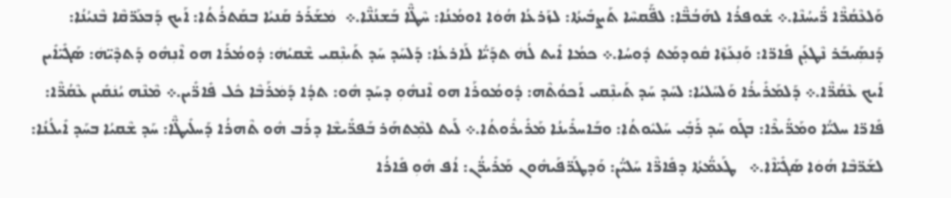ܘܰܠܥܶܩܳܪ̈ܶܐ ܪ̈ܺܝܚܳܢܶܐ.܀ ܫܽܘܦܪܳܐ ܠܗܰܒܳܒ̈ܶܐ: ܠܦ̈ܰܩܚܶܐ ܬܰܨܒܺܝܬܳܐ: ܠܙܰܪܥܳܐ ܗܳܘܿܐ ܐܘܡܳܢܳܐ: ܚܶܛ̈ܶܐ ܒܰܫܢܳܢ̈ܶܐ.܀  ܡܿܫܰܪܰܪ ܩܰܢܝܳܐ ܒܩܰܬܪܳܬܳܐ: ܐܰܝܟ ܕܰܒܥܰܪ̈ܩܶܐ ܒܶܢܝܳܢܳܐ: ܕܰܢܣܼܰܝܒܰܪ ܢܶܛܥ݂ܰܢ ܦܺܐܪ̈ܐ: ܘܰܢܼܥܰܙܶܐ ܩܽܘܕܡܰܬ ܕܽܘܚܳܐ.܀ ܟܡܳܐ ܐܺܝܬ ܠܳܗܿ ܬܕܰܝ̈ܳܐ ܠܰܐܪܥܳܐ: ܕܰܠܚܰܕ ܚܰܕ ܬܰܝܢܼܶܩܝ ܫܶܩܝܳܗܿ: ܕܽܘܡܳܪܰܐ ܗܘ ܐܶܢܼܗܽܘ ܕܰܬܕܶܝ̈ܗܿ: ܣܰܓܺܝ̈ܐܺܝܢ ܐܰܝܟ ܥܶܩܳܪ̈ܶܐ.܀ ܕܰܠܡܰܪܺܝܪܳܐ ܘܰܠܚܰܠܝܳܐ: ܠܚܰܕ ܚܰܕ ܬܰܝܢܼܶܩܝ ܐܰܟܘܳܬܶܗ: ܕܽܘܡܳܘܪܰܐ ܗܘ ܐܶܢܗܽܘܼ ܕܚܰܕ ܗܽܘ: ܬܕܳܐ ܕܰܡܿܪܰܒܶܐ ܟܽܠ ܦܺܐܪ̈ܺܝܢ.܀ ܡܶܢܶܗ ܝܳܢܿܩܺܝܢ ܥܶܩܳܪ̈ܶܐ: ܦܺܐܪ̈ܐ ܚܠܝ̈ܳܐ ܘܡܰܪ̈ܺܝܪܶܐ: ܒܓܰܘ ܚܰܕ ܪܰܒܼܺܝ ܚܰܠܝܽܘܬܳܐ: ܘܒܰܐܚܪܺܝܢܳܐ ܡܰܪܺܝܪܽܘܬܳܐ.܀ ܠܰܝܬ ܠܡܼܶܬܗܰܪ ܒܰܦܪ̈ܺܝܫܶܐ ܕܪܰܒ ܗܽܘ ܬܶܗܪܳܐ ܕܰܚܠܺܝܛ̈ܶܐ: ܚܰܕ ܫܶܩܝܳܐ ܒܚܰܕ ܐܺܝܠܳܢܳܐ: ܠܫܰܪ̈ܒܶܐ ܗܳܘܿܐ ܣܰܓܺܝ̈ܐܶܐ.܀   ܛܰܥܡ̈ܳܬܳܐ ܕܦܺܐܪ̈ܶܐ ܚܰܠܝ̈ܳܢ: ܘܰܕܛܰܪ̈ܦܰܝܗܽܘܢ ܡܰܪܺܝܪ̈ܳܢ: ܐܳܦ ܗܽܘܼ ܦܺܐܪܳܐ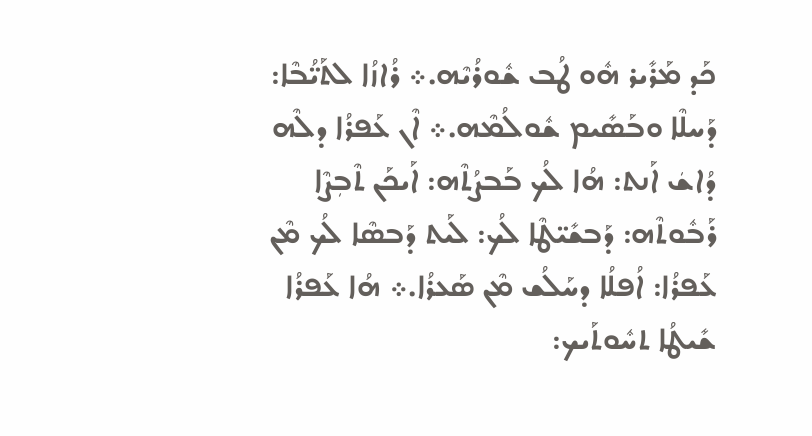ܟܰܕ ܡܰܪܺܝܪ ܗܽܘ ܛܳܒ ܫܽܘܪܳܝܶܗ.܀ ܪܳܐܙܳܐ ܠܬܰܝ̈ܳܒܶܐ: ܕܰܚܠܶܐ ܘܒܰܣܺܝܡ ܫܽܘܠܳܡܶܗ.܀ ܐܶܢ ܥܰܦܪܳܐ ܕܠܶܗ ܕܳܐܫܿ ܐܰܢܬ: ܗܳܐ ܠܳܟ ܒܰܒܨܳܬܶܗ: ܐܰܝܟܰܢ ܬܶܒܼܨܶܐ ܪܰܒܽܘܬܶܗ: ܕܰܒܫܺܝ̈ܛܶܐ ܠܳܟ: ܠܰܝܬ ܕܰܒܣܶܐ ܠܳܟ ܡܶܢ ܥܰܦܪܳܐ: ܐܳܦܠܳܐ ܕܚܰܠܳܫ ܡܶܢ ܣܰܥܪܳܐ.܀ ܗܳܐ ܥܰܦܪܳܐ ܫܺܝܛܳܐ ܬܚܽܘܬܰܝܟ: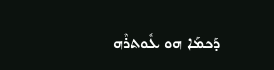ܕܰܟܡܰܐ ܗܘ ܥܽܘܬܪܶܗ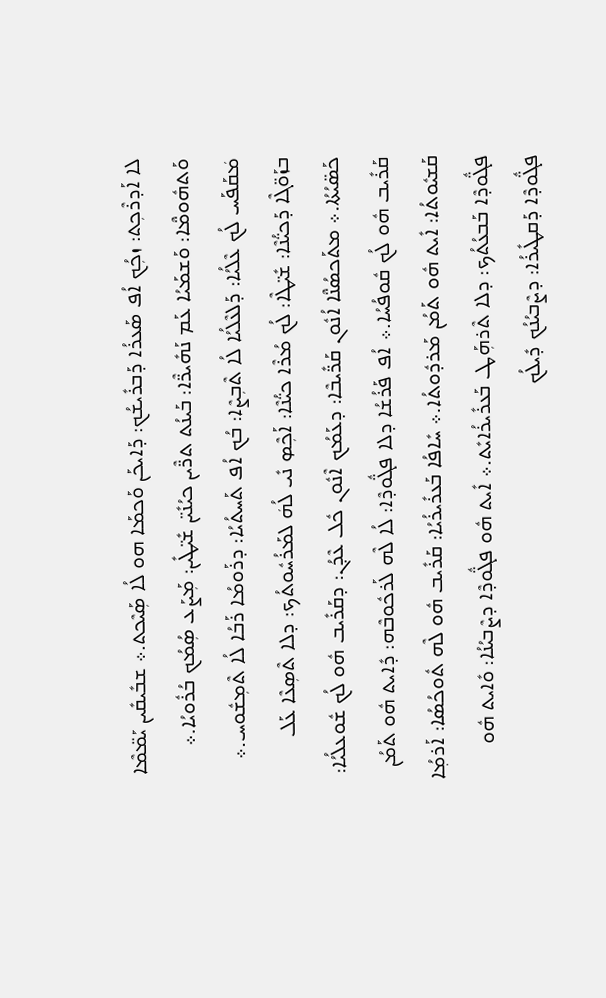ܠܐ ܐܰܕܪܶܟܼܬ: ܙܟܼܳܟ ܐܳܦ ܣܰܥܪܳܐ ܕܰܒܪܺܝܫܳܟ: ܕܰܐܝܟܰܢ ܘܰܟܡܰܐ ܗܘ ܠܳܐ ܣܼܰܝܶܟܬ.܀ ܫܒܺܝܩܺܝܢ ܝܰܡ̈ܡܶܐ ܘܰܬܗܽܘܡ̈ܶܐ: ܘܰܫܡܰܝܳܐ ܥܰܡ ܢܰܗܺܝܪ̈ܶܐ: ܒܰܝܢܳܬ ܬܪ̈ܶܝܢ ܟܝܳܢܺܝ̈ܢ ܫܺܝ̈ܛܺܝܢ: ܡܼܰܨܰܥ ܣܼܳܡܳܟ ܒܳܪܽܘܝܳܐ.܀ ܡܿܩܰܦܰܚ ܠܳܟ ܥܶܠܳܝܳܐ: ܕܰܠܥܶܠܳܝܳܐ ܠܳܐ ܬܶܒܼܨܶܐ: ܒܳܟ ܐܳܦ ܬܰܚܬܳܝܳܐ: ܕܪܰܘܡܳܐ ܪܰܒܳܐ ܠܳܐ ܬܶܡܼܫܽܘܚ.܀ ܒܙܰܘ̈ܓܶܐ ܕܰܟܝ̈ܳܢܶܐ: ܫܺܝ̈ܛܶܐ: ܠܳܟ ܡܳܪܶܐ ܟܝ̈ܳܢܶܐ: ܐܰܟܼܶܤ ܢܺܝ ܠܳܗܿ ܠܡܰܪܳܚܽܘܬܳܟ: ܕܠܐ ܬܶܣܼܥܶܐ ܥܰܠ ܟܰܣ̈ܝܳܬܳܐ.܀ ܡܬܰܟܣܳܢ̈ܶܐ ܐܳܢܽܘܢ ܩܰܪ̈ܺܝܒܶܐ: ܕܥܰܡܳܟ ܐܶܢܽܘܢ ܟܽܠ ܥܶܕܳܢ: ܕܩܰܪܺܝܒ ܗܽܘ ܠܳܟ ܫܽܘܥܠܳܝܳܐ: ܩܰܪܺܝܒ ܗܽܘ ܠܳܟ ܩܽܘܦܳܚܳܐ.܀ ܐܳܦ ܦܰܪܳܫܳܐ ܕܠܐ ܦܓ̈ܽܘܕܶܐ: ܠܳܐ ܠܶܗ ܠܰܪܟܽܘܒܶܗ: ܕܺܐܝܬ ܗܽܘ ܬܰܡܳܢ ܩܰܫܝܽܘܬܳܐ: ܐܺܝܬ ܗܽܘ ܬܰܡܳܢ ܡܰܪܕܽܘܬܳܐ.܀ ܚܺܐܦܳܐ ܒܰܥܪܺܝܪܳܝܳܐ: ܩܰܪܺܝܒ ܗܽܘ ܠܶܗ ܬܽܘܟܳܣܳܐ: ܐܰܪܡ݂ܳܐ ܦܓ̈ܽܘܕܶܐ ܒܰܒܥܳܬܳܟ: ܕܠܐ ܬܶܪܗܼܰܛ ܒܰܥܪܺܝܪܳܐܝܺܬ.܀ ܐܺܝܬ ܗܽܘ ܦܓ̈ܽܘܕܶܐ ܕܨܶܒܝܳܢܳܐ: ܘܺܐܝܬ ܗܽܘ ܦܓ̈ܽܘܕܶܐ ܕܰܩܛܺܝܪܳܐ: ܕܨܶܒܝܳܢܳܟ ܕܺܝܠܳܟ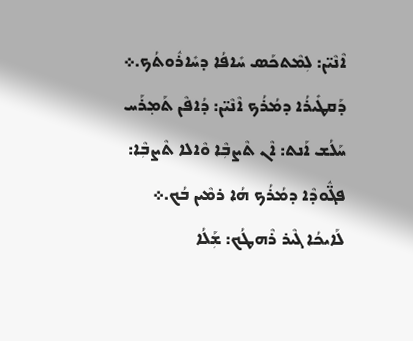ܐܶܢܶܝ̈ܢ: ܠܼܡܶܬܟܰܣ ܚܺܐܦܳܐ ܕܚܺܐܪܽܘܬܳܟ.܀ ܕܰܩܛܺܝܪܳܐ ܕܡܳܪܳܟ ܐܶܢܶܝ̈ܢ: ܕܳܐܦܶܢ ܬܰܡ݂ܪܰܚ ܚܰܠܳܫ ܐܰܢܬ: ܐܶܢ ܬܶܨܒܼܶܐ ܘܶܐܠܐ ܬܶܨܒܼܶܐ: ܦܓ̈ܽܘܕܶܐ ܕܡܳܪܳܟ ܗܳܐ ܪܡܶܝܢ ܒܳܟ.܀ ܠܰܐܝܟܳܐ ܓܶܝܪ ܪܶܗܛܳܟ: ܫܼܰܠܳܐ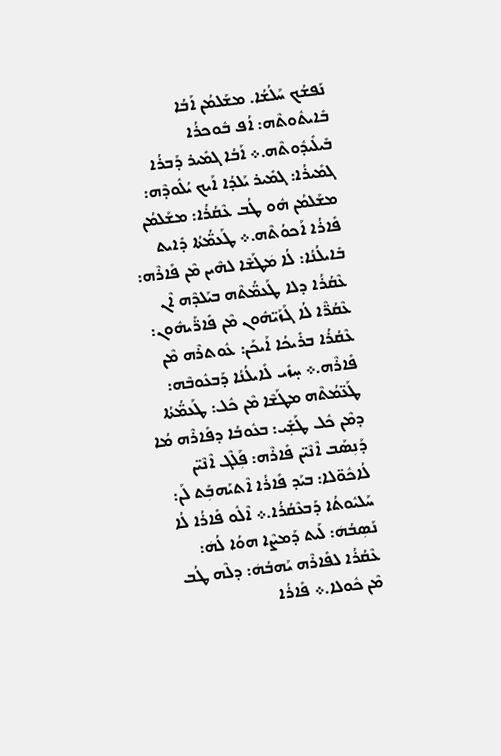ܢܰܦܫܳܟ ܚܰܠܳܫܳܐ. ܡܫܰܠܡܳܢ ܐܰܒܳܐ ܒܺܐܝܬܽܘܬܶܗ: ܐܳܦ ܒܽܘܟܪܳܐ ܒܺܝܠܺܝܕܽܘܬܶܗ.܀ ܐܰܒܳܐ ܓܡܺܝܪ ܕܰܒܪܳܐ ܓܡܺܝܪܳܐ: ܓܡܺܝܪ ܝܰܠܕܳܐ ܐܰܝܟ ܝܳܠܽܘܕܶܗ: ܡܫܰܠܡܳܢ ܗܽܘ ܛܳܒ ܥܶܩܳܪܳܐ: ܡܫܰܠܡܳܢ ܦܺܐܪܳܐ ܐܰܟܘܳܬܶܗ.܀ ܛܰܥܡ̈ܳܬܳܐ ܕܺܐܝܬ ܒܺܐܝܠܳܢܳܐ: ܠܳܐ ܡܿܛܰܫܶܐ ܠܗܶܝܢ ܡܶܢ ܦܺܐܪܶܗ: ܥܶܩܳܪܳܐ ܕܠܐ ܛܰܥܡ̈ܳܬܶܗ ܒܝܰܠܕܶܗ ܐܶܢ ܥܶܩܳܪ̈ܶܐ ܠܳܐ ܓܰܙܰܝ̈ܗܽܘܢ ܡܶܢ ܦܺܐܪ̈ܰܝܗܽܘܢ: ܥܶܩܳܪܳܐ ܒܪܺܝܟܳܐ ܐܰܝܟܰܢ: ܥܽܘܬܪܶܗ ܡܶܢ ܦܺܐܪܶܗ.܀ ܚ̣ܙܺܝ ܠܺܐܝܠܳܢܳܐ ܕܰܒܥܽܘܒܶܗ: ܛܰܥ̈ܡܳܬܶܗ ܡܛܰܫܶܐ ܡܶܢ ܟܽܠ: ܛܰܥܡ̈ܳܬܳܐ ܕܡܶܢ ܟܽܠ ܛܰܫ݂ܺܝ: ܒܥܽܘܒܳܐ ܕܦܺܐܪܶܗ ܡܳܐ ܕܰܢܼܣܰܒ ܐܶܢܶܝ̈ܢ ܦܺܐܪܶܗ: ܦܼܰܠܶܓ ܐܶܢܶܝ̈ܢ ܠܳܐܟܽܘ̈ܠܐ: ܒܝܰܕ ܦܺܐܪܳܐ ܐܶܬܝܰܗܒܼܰܬ ܠܰܢ: ܚܰܠܝܽܘܬܳܐ ܕܰܒܥܶܩܳܪܳܐ.܀ ܐܶܠܽܘ ܦܺܐܪܳܐ ܠܳܐ ܢܰܣܼܒܳܗܿ: ܠܰܝܬ ܕܰܡܨܶܐ ܗܘܳܐ ܠܳܗܿ: ܥܶܩܳܪܳܐ ܠܦܺܐܪܶܗ ܝܰܗܒܳܗܿ: ܕܠܶܗ ܛܳܒ ܡܶܢ ܟܽܘܠܐ.܀ ܦܺܐܪܳܐ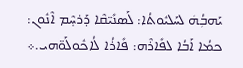ܝܰܗܒܼܳܗܿ ܠܚܰܠܝܽܘܬܳܐ: ܠܰܣܢܺܝ̈ܩܶܐ ܕܰܪܚ̣ܶܡ ܐܶܢܽܘܢ: ܟܡܳܐ ܐܰܒܳܐ ܠܦܺܐܪܶܗ: ܦܺܐܪܳܐ ܠܳܐܟܽܘܠܰܘ̈ܗܝ.܀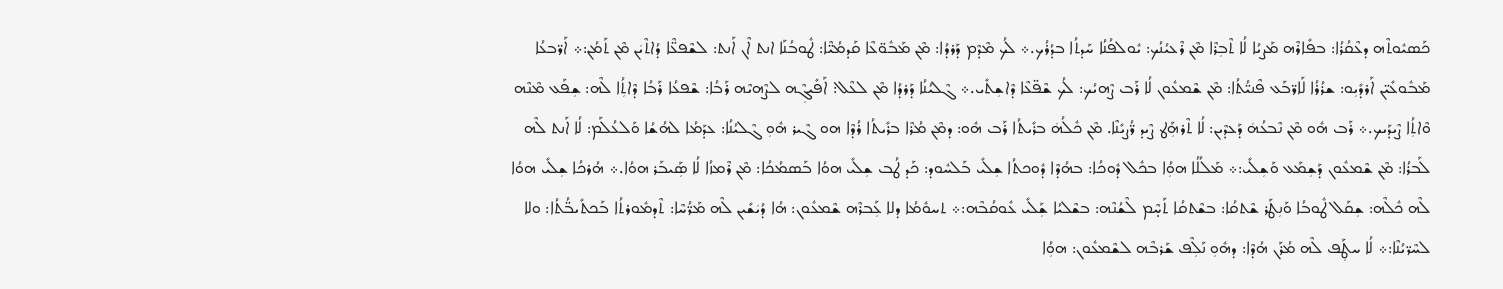ܟܰܣܝܽܘܬܶܗ ܕܥܶܩܳܪܳܐ: ܒܦܺܐܪܶܗ ܡܰܨܝܳܐ ܠܳܐ ܬܶܒܼܪܶܐ ܡܶܢ ܪܶܥܝܳܢܳܟ: ܝܽܘܠܦܳܢܳܐ ܚܰܕܬܳܐ ܒܕܳܪܳܟ.܀ ܠܳܟ ܡܶܕܶܡ ܕܰܪܕܳܐ: ܡܶܢ ܡܰܒܽܘ̈ܥܶܐ ܩܰܕܡܳܝ̈ܶܐ: ܛܽܘܒܳܢܰܐ ܐܢܬ ܐܶܢ ܐܰܢܬ: ܠܫܶܦܥ̈ܶܐ ܕܳܐܬܶܝܿܢ ܡܶܢ ܬܰܡܳܢ:܀ ܐܰܪ̈ܒܥܳܐ ܡܰܒܽܘܥܺܝ̈ܢ ܐܰܪܕܺܝܼܘ: ܫܪܳܪܳܐ ܠܰܐܪ̈ܒܰܥ ܦܶܢܝ̈ܳܬܳܐ: ܡܶܢ ܫܶܡܥܽܘܢ ܠܳܐ ܪܰܒ ܨܶܗܝܳܟ: ܠܳܟ ܫܶܦ̈ܥܶܐ ܕܶܐܫܼܬܺܝ.܀ ܓܶܠܝܳܢܳܐ ܕܰܪܕܳܐ ܡܶܢ ܠܥܶܠ: ܐܰܦܺܝܓܼܶܗ ܠܨܶܗܝܶܗ ܪܰܒܳܐ: ܫܶܦܥܳܐ ܪܰܒܳܐ ܕܶܐܬܼܳܐ ܠܶܗ: ܫܼܦܰܥ ܡܶܢܶܗ ܘܶܐܬܼܳܐ ܨܶܝܕܰܝܟ.܀ ܪܰܒ ܗܽܘ ܡܶܢ ܢܶܒܥܳܗܿ ܕܰܥܕܶܝܢ: ܠܳܐ ܬܶܪܗܼܰܛ ܨܶܝܕ ܪ̈ܳܨܝܺܢܶܐ. ܡܶܢ ܟܽܠܳܗܿ ܒܪܺܝܬܳܐ ܪܰܒ ܗܽܘ: ܕܡܶܢ ܡܳܪܶܐ ܒܪܺܝܬܳܐ ܪܳܕܶܐ ܗܘ ܓܶܝܪ ܗܽܘܼ ܓܶܠܝܳܢܳܐ: ܥܕܰܡܳܐ ܠܗܳܫܳܐ ܘܰܠܥܳܠܰܡ: ܠܳܐ ܐܰܢܬ ܠܶܗ ܠܰܒܪܳܐ: ܡܶܢ ܫܶܡܥܽܘܢ ܕܰܫܼܡܰܥ ܘܰܫܼܠܺܝ:܀ ܡܰܠܳܠܳܐ ܗܘܼܳܐ ܒܟܽܠ ܕܽܘܟܳܐ: ܒܗܳܕܶܐ ܕܽܘܟܬܳܐ ܫܼܠܺܝ ܒܰܠܚܽܘܕ: ܟܰܕ ܛܳܒ ܫܼܠܺܝ ܗܘܳܐ ܒܰܣܡܳܟܳܐ: ܡܶܢ ܪܶܡܙܳܐ ܠܳܐ ܣܼܰܝܒܰܪ ܗܘܳܐ.܀ ܗܳܪܟܳܐ ܫܼܠܺܝ ܗܘܳܐ ܠܶܗ ܟܽܠܶܗ: ܫܼܩܰܠ ܛܽܘܒܳܐ ܘܰܢܼܛܰܪ ܫܶܬܩܳܐ: ܒܫܶܬܩܳܐ ܬܰܚ̣ܶܡ ܠܶܫܳܢܶܗ: ܒܫܶܠܝܳܐ ܫܼܰܠܺܝ ܥܽܘܩܳܒܶܗ:܀ ܬܚܘܽܡܳܐ ܕܠܐ ܥܼܰܒܪܶܗ ܫܶܡܥܽܘܢ: ܗܳܐ ܕܳܝܿܫܺܝܢ ܠܶܗ ܡܰܪ̈ܳܚܶܐ: ܬܶܕܡܽܘܪܬܳܐ ܒܰܟܬܺܝܒ̈ܳܬܳܐ: ܘܠܐ ܠܚܶܪ̈ܝܳܢܶܐ:܀ ܠܳܐ ܚܛܼܰܦ ܠܶܗ ܡܳܪܰܢ ܗܳܕܶܐ: ܕܗܽܘܼ ܢܰܠܼܶܦ ܫܰܪܒܶܗ ܠܫܶܡܥܽܘܢ: ܗܘܼܳܐ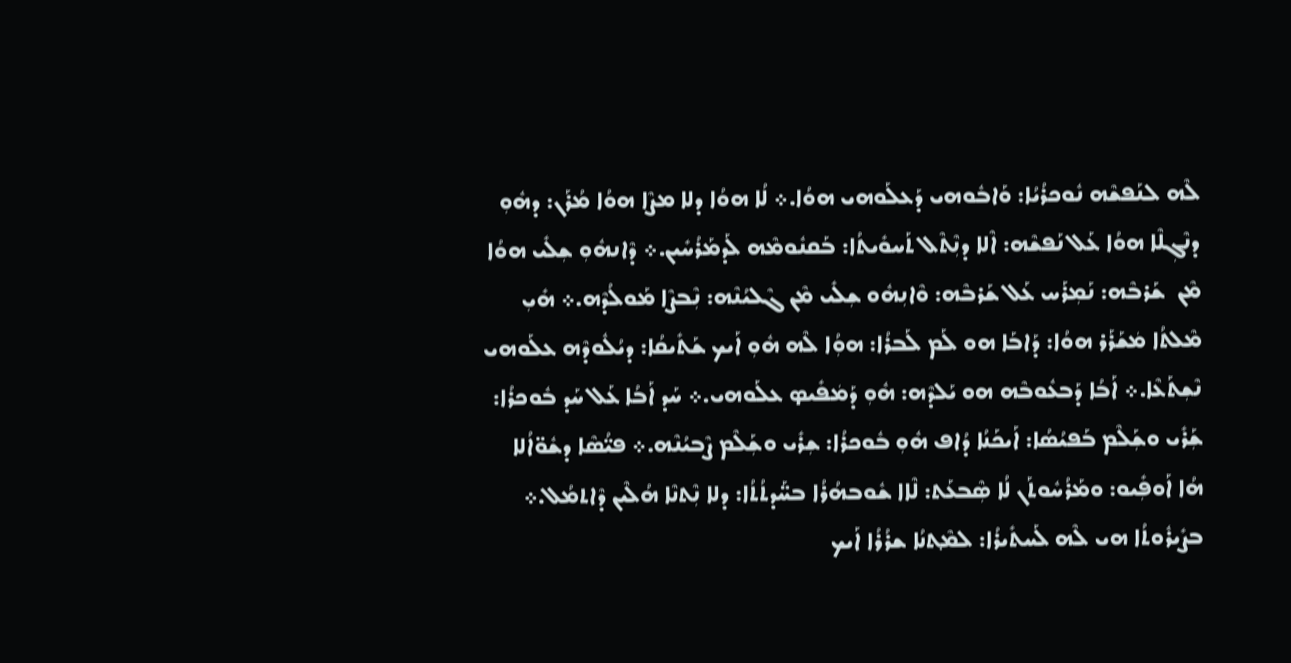ܠܶܗ ܠܢܰܦܫܶܗ ܢܽܘܟܪܳܝܳܐ: ܘܰܐܒܽܘܗܝ ܕܰܥܠܰܘܗܝ ܗܘܳܐ.܀ ܠܳܐ ܗܘܳܐ ܕܠܐ ܡܨܶܐ ܗܘܳܐ ܡܳܪܰܢ: ܕܗܽܘܼ ܕܢܶܓܼܠܶܐ ܗܘܳܐ ܥܰܠ ܢܰܦܫܶܗ: ܐܶܠܐ ܕܢܼܶܬܶܠ ܬܰܚܘܺܝܬܳܐ: ܒܰܩܢܽܘܡܶܗ ܠܰܕܡܰܪܳܚܺܝܢ.܀ ܕܶܐܢܗܽܘܼ ܫܼܠܺܝ ܗܘܳܐ ܡܶܢ  ܫܰܪܒܶܗ: ܢܰܡܼܪܰܚ ܥܰܠ ܫܰܪܒܶܗ: ܘܶܐܢܼܗܽܘ ܫܼܠܺܝ ܡܶܢ ܓܶܠܝܳܢܶܗ: ܢܼܶܒܨܶܐ ܡܰܘܠܳܕܶܗ.܀ ܗܺܝܼ ܡܶܠܬܳܐ ܡܿܫܰܪܰܪ ܗܘܳܐ: ܕܰܐܒܰܐ ܗܘ ܠܰܡ ܠܰܒܪܳܐ: ܗܘܼܳܐ ܠܶܗ ܗܽܘܼ ܐܰܝܟ ܫܰܬܺܝܩܳܐ: ܕܝܳܠܽܘܕܶܗ ܥܠܰܘܗܝ ܢܶܫܼܬܰܥܶܐ.܀ ܐܰܒܳܐ ܕܰܒܥܽܘܒܶܗ ܗܘ ܝܰܠܕܶܗ: ܗܽܘܼ ܕܰܡܿܦܺܝܤ ܥܠܰܘܗܝ.܀ ܚܰܕ ܐܰܒܳܐ ܥܰܠ ܚܰܕ ܒܽܘܟܪܳܐ: ܫܼܰܪܺܝ ܘܫܼܰܠܶܡ ܒܰܦܝܳܣܳܐ: ܐܰܝܟܰܢܳܐ ܕܳܐܦ ܗܽܘܼ ܒܽܘܟܪܳܐ: ܫܼܪܺܝ ܘܫܼܰܠܶܡ ܨܶܒܝܳܢܶܗ.܀ ܦܝ̈ܳܣܶܐ ܕܫܽܘ̈ܐܳܠܐ ܗܳܐ ܐܰܘܦܼܺܝܘ: ܘܡܰܪܳܚܽܘܬܰܢ ܠܳܐ ܣܼܶܒܥܰܬ: ܠܶܐܐ ܫܽܘܒܗܳܪܳܐ ܒܚ̈ܰܕܬܳܬܳܐ: ܕܠܐ ܢܼܶܬܢܶܐ ܗܳܠܶܝܢ ܕܶܐܬܡܳܠ.܀ ܒܨܺܝܪܽܘܬܳܐ ܗܝ ܠܶܗ ܠܰܚܬܺܝܪܳܐ: ܠܡ݂ܶܬܢܳܐ ܫܪܳܪܳܐ ܐܰܝܟ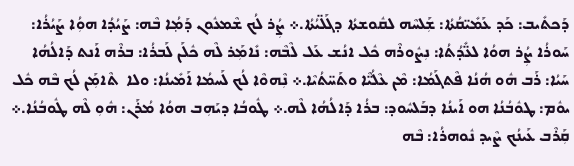ܕܰܟܬܺܝܒ: ܟܰܕ ܥܰܡܺܝ̈ܩܳܬܳܐ: ܫܼܰܠܚܶܗ ܠܩܽܘܫܬܳܐ ܕܓܰܠ̈ܝܳܬܳܐ.܀ ܨܼܳܪ ܠܳܟ ܫܶܡܥܽܘܢ ܕܰܡ݂ܳܐ ܒܶܗ: ܨܰܝܳܕܳܐ ܗܘܼܳܐ ܨܰܝܳܪܳܐ: ܚܰܘܪܳܐ ܨܼܳܪ ܗܘܳܐ ܠܥ̈ܺܕܳܬܳܐ: ܢܼܨܽܘܪܶܗ ܟܽܠ ܐܢܳܫ ܥܰܠ ܠܶܒܶܗ: ܢܺܐܡܼܰܪ ܠܶܗ ܟܽܠܰܢ ܠܰܒܪܳܐ: ܒܪܶܗ ܐܰܢܬ ܕܰܐܠܳܗܳܐ ܚܰܝܳܐ: ܪܰܒ ܗܽܘ ܗܳܢܳܐ ܦܶܬܓܰܡܳܐ: ܡܶܢ ܥܶܠܳܝ̈ܶܐ ܘܬܰܚ̈ܬܳܝܶܐ.܀ ܢܼܶܗܘܶܐ ܠܳܟ ܠܰܚܡܳܐ ܐܰܡܺܝܢܳܐ: ܘܠܐ  ܬܶܐܡܼܰܢ ܠܳܟ ܒܶܗ ܟܽܠ ܝܘܽܡ: ܛܘܽܒܳܢܳܐ ܗܘ ܐܰܝܢܳܐ ܕܒܰܠܚܽܘܕ: ܒܪܳܐ ܕܰܐܠܳܗܳܐ ܠܶܗ.܀ ܛܽܘܒܳܐ ܕܝܰܗܼܒ ܗܘܳܐ ܡܳܪܰܢ: ܗܽܘܼ ܠܶܗ ܛܽܘܒܳܢܳܐ.܀ ܩܼܰܪܶܒ ܥܰܝܢܳܟ ܨܶܝܕ ܢܽܘܗܪܳܐ: ܒܶܗ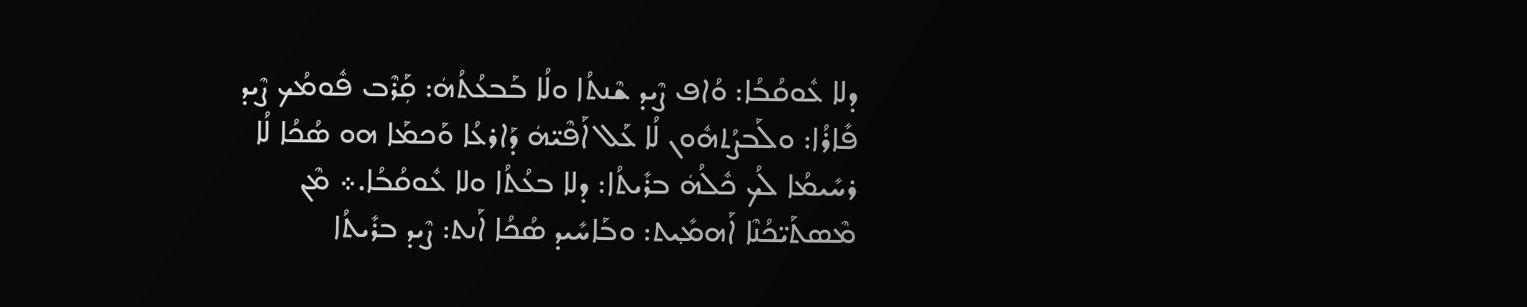ܕܠܐ ܥܽܘܩܳܒܳܐ: ܘܳܐܦ ܨܶܝܕ ܫܶܢܬܳܐ ܘܠܳܐ ܒܰܒܥܳܬܳܗܿ: ܩܼܰܪܶܒ ܦܽܘܡܳܟ ܨܶܝܕ ܦܺܐܪܳܐ: ܘܠܰܒܨܳܬܗܽܘܢ ܠܳܐ ܥܰܠ ܐܰܦܶܝ̈ܗܿ ܕܰܐܪܥܳܐ ܘܰܟܡܰܐ ܗܘ ܣܳܟܳܐ ܠܳܐ ܪܚܺܝܡܳܐ ܠܳܟ ܟܽܠܳܗܿ ܒܪܺܝܬܳܐ: ܕܠܐ ܒܥܳܬܳܐ ܘܠܐ ܥܽܘܩܳܒܳܐ.܀ ܡܶܢ ܡܶܣܬܰܝ̈ܟܳܢܶܐ ܐܰܗܡ݂ܺܝܬ: ܘܒܰܐܚܺܝܕ ܣܳܟܳܐ ܐܰܢܬ: ܨܶܝܕ ܒܪܺܝܬܳܐ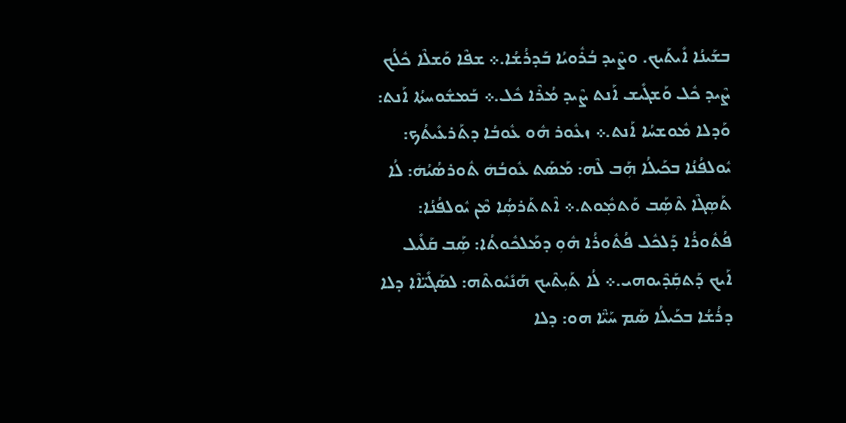ܒܫܰܝܢܳܐ ܐܺܝܬܰܝܟ. ܘܨܶܝܕ ܒܳܪܽܘܝܳܐ ܒܰܕܪܳܫܳܐ.܀ ܫܦܶܐ ܘܰܫܠܶܐ ܟܽܠܳܟ ܨܶܝܕ ܟܽܠ ܘܰܫܓܺܝܫ ܐܰܢܬ ܨܶܝܕ ܡܳܪܶܐ ܟܽܠ.܀ ܒܰܡܫܽܘܚܬܳܐ ܐܰܢܬ: ܘܰܕܠܐ ܡܽܘܫܚܳܐ ܐܰܢܬ.܀ ܙܥܽܘܪ ܗܽܘ ܥܽܘܒܳܐ ܕܬܰܪܥܺܝܬܳܟ: ܝܽܘܠܦܳܢܳܐ ܒܟܰܝܠܳܐ ܗܼܰܒ ܠܶܗ: ܡܰܣܰܬ ܥܽܘܒܳܗܿ ܬܽܘܪܣܳܝܳܗܿ: ܠܳܐ ܬܰܣܼܓܶܐ ܬܶܣܼܰܒ ܘܰܬܡ݂ܽܘܬ.܀ ܐܶܬܬܰܪܣܼܳܐ ܡܶܢ ܝܽܘܠܦܳܢܳܐ: ܦܳܬܽܘܪܳܐ ܕܰܠܟܽܠ ܦܳܬܽܘܪܳܐ ܗܽܘܼ ܕܡܰܠܟܽܘܬܳܐ: ܣܼܰܒ ܩܰܠܺܝܠ ܐܰܝܟ ܕܰܬܩܼܰܕܶܝܘܗܝ.܀ ܠܳܐ ܬܰܝܼܬܶܝܟ ܗܰܢܺܝܽܘܬܶܗ: ܠܣܰܓܺܝ̈ܐܶܐ ܕܠܐ ܕܪܳܫܳܐ ܒܟܰܝܠܳܐ ܣܰܡ ܚܰܝ̈ܶܐ ܗܘ: ܕܠܐ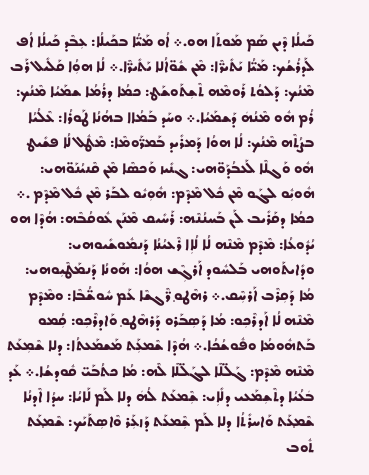ܟܰܝܠܳܐ ܕܶܝܢ ܣܰܡ ܡܰܘܬܰܐ ܗܘ.܀ ܐܳܘ ܡܰܝ̈ܳܐ ܒܟܰܝܠܳܐ: ܥܼܒܶܕ ܟܰܝܠܳܐ ܐܳܦ ܠܰܕܪܳܫܳܟ: ܡܰܝ̈ܳܐ ܝܰܬܺܝܪ̈ܶܐ: ܡܶܢ ܫܽܘ̈ܐܳܠܐ ܝܰܬܺܝܪ̈ܶܐ.܀ ܠܳܐ ܗܘܼܳܐ ܩܰܠܺܝܠ ܪܰܒ ܡܶܢܳܟ: ܕܰܠܘܳܬ ܪܰܘܡܶܗ ܬܶܫܼܬܰܘܫܰܛ: ܟܡܳܐ ܕܪܳܡܳܐ ܫܡܰܝܳܐ ܡܶܢܳܟ: ܪܳܡ ܗܽܘ ܡܶܢܳܗܿ ܕܰܫܡܰܝܳܐ.܀ ܘܚܰܕ ܒܰܡܳܐܐ ܒܗܳܢܳܐ ܛܰܘܪܳܐ: ܥܶܠܳܝܳܐ ܒܨܳܬܶܗ ܡܶܢܳܟ: ܠܳܐ ܗܘܳܐ ܕܰܡܪܺܝܕ ܒܰܡܪ̈ܰܘܡܶܐ: ܡܶܛܽܠ ܠܳܐ ܦܫܺܝܛ ܗܽܘ ܘܰܓܠܶܐ ܠܰܥܒܳܕܰܘ̈ܗܝ: ܓܢܺܝܙ ܘܰܟܣܶܐ ܡܶܢ ܩܶܢܝܳܢܰܘ̈ܗܝ: ܗܽܘܝܼܽܘ ܠܓܰܘ ܡܶܢ ܟܽܠ ܡܶܕܶܡ: ܗܽܘܼܝܽܘ ܠܒܰܪ ܡܶܢ ܟܽܠ ܡܶܕܶܡ .܀ ܟܡܳܐ ܕܩܰܪܺܝܒ ܠܰܢ ܒܰܚܢܳܢܶܗ: ܪܰܚܺܝܩ ܡܶܢܰܢ ܥܽܘܩܳܒܶܗ: ܗܳܕܶܐ ܗܘ ܝܳܕܽܘܥܳܐ: ܡܶܕܶܡ ܡܶܢܶܗ ܠܳܐ ܠܳܐܼܐ ܪܶܥܝܳܢܳܐ ܕܰܢܡܽܘܫܺܝܘܗܝ: ܘܕܺܐܝܬܰܘܗܝ ܒܰܠܚܽܘܕ ܐܰܪܓܼܶܫ ܗܘܳܐ: ܗܰܘܢܳܐ ܕܰܢܡܰܛܶܝܼܘܗܝ: ܡܳܐ ܕܰܩܼܪܶܒ ܐܰܪܚܼܶܩ.܀ ܪܗܶܛܘ݂ ܪ̈ܶܓܫܶܐ ܥܰܡ ܚܽܘܫ̈ܳܒܶܐ: ܘܡܶܕܶܡ ܡܶܢܶܗ ܠܳܐ ܐܰܕܪܶܟܼܘ: ܡܳܐ ܕܰܣܼܒܰܪܘ ܕܰܪܗܶܛܘ݂ ܘܰܐܕܪܶܟܼܘ: ܩܼܳܡܘ ܒܰܬܗܽܘܡܳܐ ܘܦܽܘܫܳܟܳܐ.܀ ܗܳܕܶܐ ܫܶܡܥܼܰܬ ܡܰܫܡܰܥܬܳܐ: ܕܠܐ ܫܶܡܼܥܰܬ ܡܶܢܶܗ ܡܶܕܶܡ: ܓܰܠ̈ܠܶܐ ܠܓܰܠ̈ܠܶܐ ܠܶܗ: ܡܳܐ ܟܬܳܒܰܝ̈ ܩܽܘܕܫܳܐ.܀ ܥܰܕ ܒܿܥܳܝܳܐ ܕܬܶܫܼܡܰܥܝ ܕܠܺܐܼܝ: ܫܼܶܡܥܰܬ ܠܳܗܿ ܕܠܐ ܠܰܡ ܠܰܐܝܳܐ: ܚܕܳܐ ܐܶܕܢܳܐ ܫܶܡ݂ܥܰܬ ܘܰܐܚܪܺܬܳܐ ܕܠܐ ܠܰܡ ܫܼܶܡܥܰܬ ܕܰܙܥܼܰܪ ܘܶܐܣܼܬܰܝܰܟ: ܫܶܡ݂ܥܰܬ ܬܽܘܒ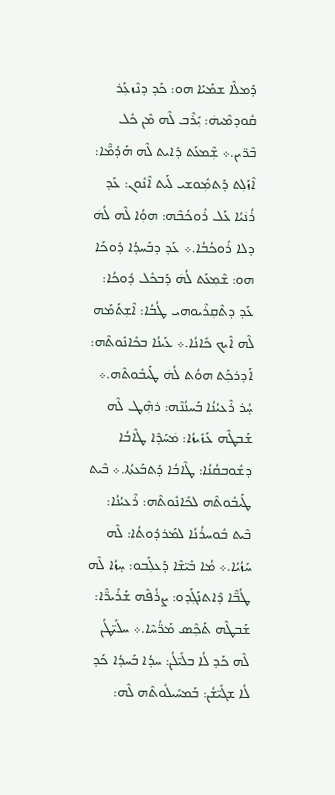ܕܰܡܠܶܐ ܫܡܰܝܰܐ ܗܘ: ܟܰܕ ܕܢܶܙܥܼܰܪ ܩܽܘܕܡܶܝܗܿ: ܝܼܺܪܶܒ ܠܶܗ ܡܶܢ ܟܽܠ ܒܶܪ̈ܝܢ.܀ ܫܼܶܡܥܰܬ ܕܺܐܝܬ ܠܶܗ ܗܰܕܳܡ̈ܶܐ: ܐܶܙܰܠܼܬ ܕܰܬܡܼܽܘܫܝ ܠܰܝܬ ܐܶܢܽܘܢ: ܥܰܕ ܪܳܢܿܝܳܐ ܥܰܠ ܪܽܘܟܳܒܶܗ: ܗܘܼܳܐ ܠܶܗ ܠܳܗܿ ܕܠܐ ܪܽܘܟܳܒܳܐ.܀ ܥܰܕ ܕܒܰܚܕܳܐ ܕܽܘܟܰܐ ܗܘ: ܫܶܡ݂ܥܰܬ ܠܳܗܿ ܕܰܒܟܽܠ ܕܽܘܟܳܐ: ܥܰܕ ܕܬܶܩܼܪܶܝܘܗܝ ܛܳܒܳܐ: ܐܶܫܼܬܰܡܰܗ ܠܶܗ ܐܶܝܟ ܟܺܐܢܳܐ.܀ ܥܰܝܢܳܐ ܒܟܺܐܢܽܘܬܶܗ: ܐܰܕܪܟܼܰܬ ܗܘܳܬ ܠܳܗܿ ܛܰܝܒܽܘܬܶܗ.܀ ܚ̣ܳܪ ܪܶܥܝܳܢܳܐ ܒܰܚܢܳܢܶܗ: ܪܗܼܶܛ ܠܶܗ ܫܰܒܛܶܗ ܥܰܙܺܝܙܳܐ: ܡܿܚܰܕܶܐ ܛܶܐܒܳܐ ܕܫܽܘܒܩܳܢܳܐ: ܛܶܐܒܳܐ ܕܰܬܒܰܥܬܳܐ.܀ ܒܶܝܬ ܛܰܝܒܽܘܬܶܗ ܠܟܺܐܢܽܘܬܶܗ: ܪܶܥܝܳܢܳܐ: ܒܶܝܬ ܒܽܘܚܪܳܢܳܐ ܠܡܰܪܕܽܘܬܳܐ: ܠܶܗ ܚܰܙܳܝܳܐ.܀ ܡܳܐ ܒܺܝ̈ܫܶܐ ܕܰܥܠܼܰܒܘ: ܚ̣ܙܳܐ ܠܶܗ ܛܳܒ̈ܶܐ ܕܶܐܬܢܰܓܼܰܕܘ: ܨܪܳܦܶܗ ܫܰܪܺܝܪ̈ܶܐ: ܫܰܒܛܶܗ ܬܰܟܼܶܣ ܡܰܪ̈ܳܚܶܐ.܀ ܚܠܺܝ̈ܛܳܢ ܠܶܗ ܟܰܕ ܠܳܐ ܒܠܺܝ̈ܠܳܢ: ܚܕܳܐ ܒܰܚܕܳܐ ܟܰܕ ܠܳܐ ܫܓܺܝ̈ܫܳܢ: ܒܰܡܚܺܝܠܽܘܬܶܗ ܠܶܗ: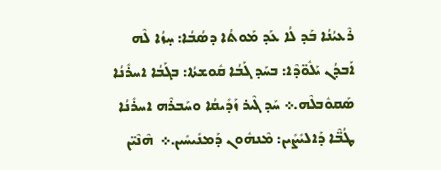ܪܶܥܝܳܢܳܐ ܒܰܕ ܠܳܐ ܥܰܕ ܡܰܘܬܳܐ ܕܣܳܒܳܐ: ܚ̣ܙܳܐ ܠܶܗ ܐܰܒܕܳܢ ܝܰܠܽܘ̈ܕܶܐ: ܒܚܰܕ ܓܰܒܳܐ ܩܽܘܫܬܳܐ: ܒܓܰܒܳܐ ܐܚܪܺܢܳܐ ܣܰܩܘܽܒܠܶܗ.܀ ܚܰܕ ܓܶܝܪ ܙܰܕܺܝܩܳܐ ܘܚܰܒܪܶܗ ܐܚܪܺܢܳܐ ܛܳܒ̈ܶܐ ܕܰܐܠܝܺܨܺܝܢ: ܡܶܢܗܽܘܢ ܕܰܡܢܺܝܚܺܝܢ.܀  ܗܶܢܶܝ̈ܢ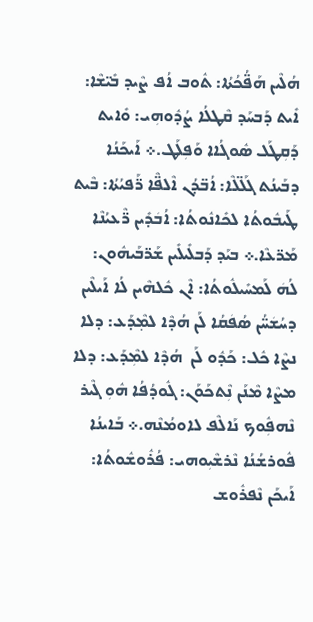ܗܳܠܶܝܢ ܗܰܦ̈ܳܟܳܬܳܐ: ܬܽܘܒ ܐܳܦ ܨܶܝܕ ܒܺܝ̈ܫܶܐ: ܐܺܝܬ ܕܰܒܚܰܕ ܩܶܛܠܳܐ ܨܳܕܽܘܗܼܝ: ܘܺܐܝܬ ܕܰܩܼܛܰܠ ܣܽܘܓܳܐܐ ܘܰܦܼܠܰܛ.܀ ܐܰܝܟܰܢܳܐ ܕܒܰܝܢܳܬ ܓܰܠ̈ܠܶܐ: ܐܳܒ̈ܕܳܢ ܐܶܠܦ̈ܶܐ ܪ̈ܰܦܝܳܬܳܐ: ܒܶܝܬ ܛܰܝܒܽܘܬܳܐ ܠܟܺܐܢܽܘܬܳܐ: ܐܳܒܿܕܺܝܢ ܪ̈ܶܥܝܳܢܶܐ ܡܰܪ̈ܥܶܐ.܀ ܒܝܰܕ ܕܰܒܠܺܝܠܺܝܢ ܫܰܪ̈ܒܰܝܗܽܘܢ: ܠܳܗܿ ܠܰܡܚܺܝܠܽܘܬܳܐ: ܐܶܢ ܟܽܠܗܶܝܢ ܠܳܐ ܐܰܝܠܶܝܢ ܕܚܳܫܿܚ̈ܳܢ ܣܳܦܿܩܳܐ ܠܰܢ ܗܳܕܶܐ ܠܡ݂ܶܕܰܥ: ܕܠܐ ܢܨܶܐ ܟܽܠ: ܟܰܕܽܘ ܠܰܢ  ܗܳܕܶܐ ܠܡܼܶܕܰܥ: ܕܠܐ ܡܨܶܐ ܡܶܢܰܢ ܢܼܶܬܟܰܘܰܢ: ܓܽܘܕܳܦܳܐ ܗܽܘܼ ܓܶܝܪ ܢܶܗܦܼܽܘܟ ܢܰܐܠܶܦ ܠܐܘܡܳܢܶܗ.܀ ܒܰܐܝܢܳܐ ܦܽܘܪܫܳܢܳܐ ܢܶܪܫܶܝܼܘܗܝ: ܦܳܪܽܘܫܽܘܬܳܐ: ܐܰܝܟܰܢ ܢܶܦܪܽܘܫ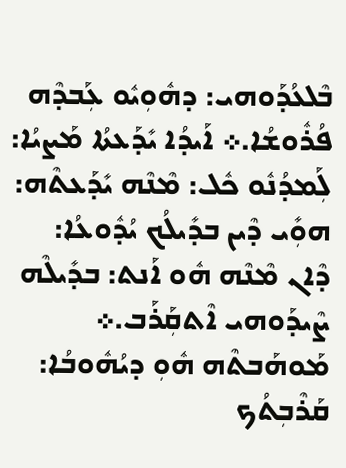ܒܶܠܥܳܕܰܘܗܝ: ܕܗܽܘܼܝܽܘ ܥܼܰܒܕܶܗ ܦܳܪܽܘܫܳܐ.܀ ܐܰܝܕܳܐ ܝܺܕܰܥܬܳܐ ܡܰܨܝܳܐ: ܠܼܰܡܕܳܢܽܘ ܟܽܠ: ܡܶܢܶܗ ܝܺܕܰܥܬܶܗ: ܗܘܼܺܝ ܕܶܝܢ ܒܕܺܝܠܳܟ ܝܳܕܽܘܥܳܐ:  ܕܶܐܢ ܡܶܢܶܗ ܗܽܘ ܐܰܢܬ: ܒܕܺܝܠܶܗ ܨܶܝܕܰܘܗܝ ܐܶܬܩܼܰܪܰܒ.܀ ܡܰܘܗܰܒܬܶܗ ܗܽܘܼ ܕܝܳܗܽܘܒܳܐ: ܩܰܪܶܒܼܬܳܟ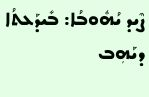ܨܶܝܕ ܝܳܗܽܘܒܳܐ: ܒܺܝܕܰܥܬܳܐ ܕܝܰܗܼܒ